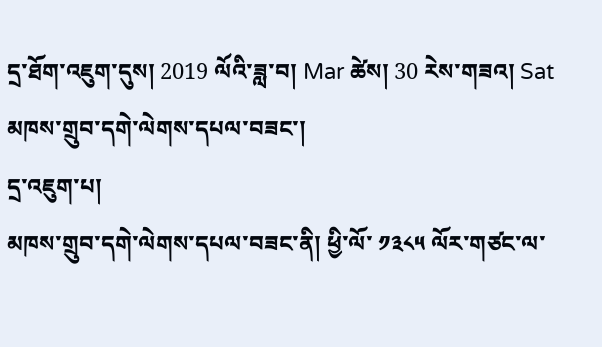དྲ་ཐོག་འཇུག་དུས། 2019 ལོའི་ཟླ་བ། Mar ཚེས། 30 རེས་གཟའ། Sat
མཁས་གྲུབ་དགེ་ལེགས་དཔལ་བཟང་།
དྲ་འཇུག་པ།
མཁས་གྲུབ་དགེ་ལེགས་དཔལ་བཟང་ནི། ཕྱི་ལོ་ ༡༣༨༥ ལོར་གཙང་ལ་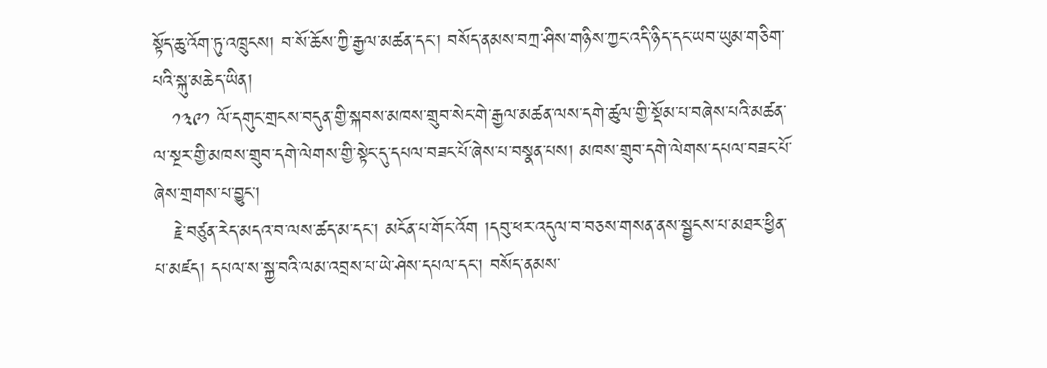སྟོད་ཆུ་འོག་ཏུ་འཁྲུངས། བ་སོ་ཆོས་ཀྱི་རྒྱལ་མཚན་དང་། བསོད་ནམས་བཀྲ་ཤིས་གཉིས་ཀྱང་འདི་ཉིད་དང་ཡབ་ཡུམ་གཅིག་པའི་སྐུ་མཆེད་ཡིན།
   ༡༣༩༡ ལོ་དགུང་གྲངས་བདུན་གྱི་སྐབས་མཁས་གྲུབ་སེང་གེ་རྒྱལ་མཚན་ལས་དགེ་ཚུལ་གྱི་སྡོམ་པ་བཞེས་པའི་མཚན་ལ་སྔར་གྱི་མཁས་གྲུབ་དགེ་ལེགས་གྱི་སྟེང་དུ་དཔལ་བཟང་པོ་ཞེས་པ་བསྣན་པས། མཁས་གྲུབ་དགེ་ལེགས་དཔལ་བཟང་པོ་ཞེས་གྲགས་པ་བྱུང་།
   རྗེ་བཙུན་རེད་མདའ་བ་ལས་ཚད་མ་དང་། མངོན་པ་གོང་འོག །དབུ་ཕར་འདུལ་བ་བཅས་གསན་ནས་སྦྱངས་པ་མཐར་ཕྱིན་པ་མཛད། དཔལ་ས་སྐྱ་བའི་ལམ་འབྲས་པ་ཡེ་ཤེས་དཔལ་དང་། བསོད་ནམས་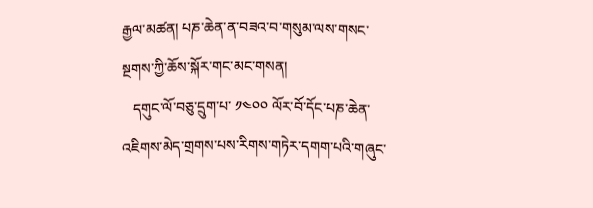རྒྱལ་མཚན། པཎ་ཆེན་ན་བཟའ་བ་གསུམ་ལས་གསང་སྔགས་ཀྱི་ཆོས་སྐོར་གང་མང་གསན།
   དགུང་ལོ་བཅུ་དྲུག་པ་ ༡༤༠༠ ལོར་བོ་དོང་པཎ་ཆེན་འཇིགས་མེད་གྲགས་པས་རིགས་གཏེར་དགག་པའི་གཞུང་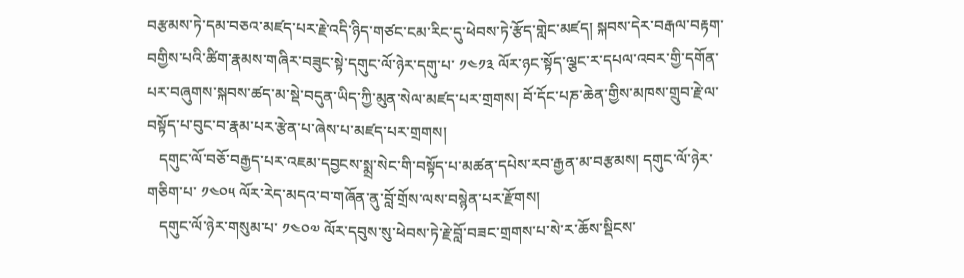བརྩམས་ཏེ་དམ་བཅའ་མཛད་པར་རྗེ་འདི་ཉིད་གཙང་ངམ་རིང་དུ་ཕེབས་ཏེ་རྩོད་གླེང་མཛད། སྐབས་དེར་བརྒལ་བརྟག་བགྱིས་པའི་ཚིག་རྣམས་གཞིར་བཟུང་སྟེ་དགུང་ལོ་ཉེར་དགུ་པ་ ༡༤༡༣ ལོར་ཉང་སྟོད་ལྕང་ར་དཔལ་འབར་གྱི་དགོན་པར་བཞུགས་སྐབས་ཚད་མ་སྡེ་བདུན་ཡིད་ཀྱི་མུན་སེལ་མཛད་པར་གྲགས། བོ་དོང་པཎ་ཆེན་གྱིས་མཁས་གྲུབ་རྗེ་ལ་བསྟོད་པ་བུང་བ་རྣམ་པར་རྩེན་པ་ཞེས་པ་མཛད་པར་གྲགས།
   དགུང་ལོ་བཅོ་བརྒྱད་པར་འཇམ་དབྱངས་སྨྲ་སེང་གི་བསྟོད་པ་མཚན་དཔེས་རབ་རྒྱན་མ་བརྩམས། དགུང་ལོ་ཉེར་གཅིག་པ་ ༡༤༠༥ ལོར་རེད་མདའ་བ་གཞོན་ནུ་བློ་གྲོས་ལས་བསྙེན་པར་རྫོགས།
   དགུང་ལོ་ཉེར་གསུམ་པ་ ༡༤༠༧ ལོར་དབུས་སུ་ཕེབས་ཏེ་རྗེ་བློ་བཟང་གྲགས་པ་སེ་ར་ཆོས་སྡིངས་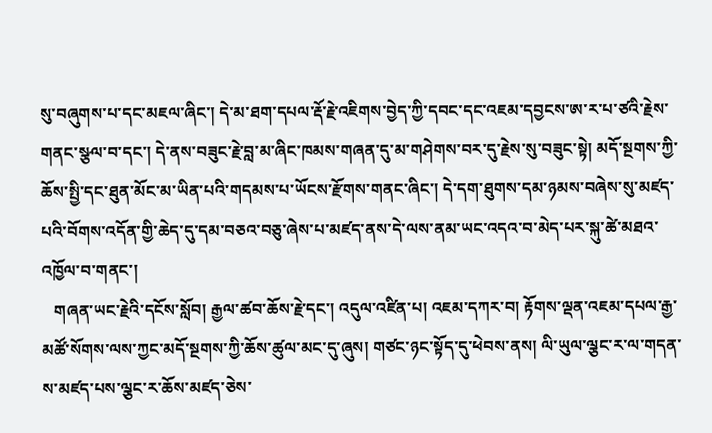སུ་བཞུགས་པ་དང་མཇལ་ཞིང་། དེ་མ་ཐག་དཔལ་རྡོ་རྗེ་འཇིགས་བྱེད་ཀྱི་དབང་དང་འཇམ་དབྱངས་ཨ་ར་པ་ཙའི་རྗེས་གནང་སྩལ་བ་དང་། དེ་ནས་བཟུང་རྗེ་བླ་མ་ཞིང་ཁམས་གཞན་དུ་མ་གཤེགས་བར་དུ་རྗེས་སུ་བཟུང་སྟེ། མདོ་སྔགས་ཀྱི་ཆོས་སྤྱི་དང་ཐུན་མོང་མ་ཡིན་པའི་གདམས་པ་ཡོངས་རྫོགས་གནང་ཞིང་། དེ་དག་ཐུགས་དམ་ཉམས་བཞེས་སུ་མཛད་པའི་བོགས་འདོན་གྱི་ཆེད་དུ་དམ་བཅའ་བཅུ་ཞེས་པ་མཛད་ནས་དེ་ལས་ནམ་ཡང་འདའ་བ་མེད་པར་སྐུ་ཚེ་མཐའ་འཁྱོལ་བ་གནང་།
   གཞན་ཡང་རྗེའི་དངོས་སློབ། རྒྱལ་ཚབ་ཆོས་རྗེ་དང་། འདུལ་འཛིན་པ། འཇམ་དཀར་བ། རྟོགས་ལྡན་འཇམ་དཔལ་རྒྱ་མཚོ་སོགས་ལས་ཀྱང་མདོ་སྔགས་ཀྱི་ཆོས་ཚུལ་མང་དུ་ཞུས། གཙང་ཉང་སྟོད་དུ་ཕེབས་ནས། ལི་ཡུལ་ལྕང་ར་ལ་གདན་ས་མཛད་པས་ལྕང་ར་ཆོས་མཛད་ཅེས་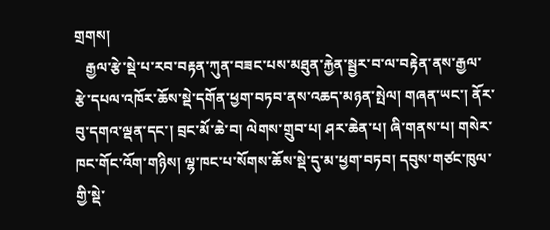གྲགས།
   རྒྱལ་རྩེ་སྡེ་པ་རབ་བརྟན་ཀུན་བཟང་པས་མཐུན་རྐྱེན་སྦྱར་བ་ལ་བརྟེན་ནས་རྒྱལ་རྩེ་དཔལ་འཁོར་ཆོས་སྡེ་དགོན་ཕྱག་བཏབ་ནས་འཆད་མཉན་སྤེལ། གཞན་ཡང་། ནོར་བུ་དགའ་ལྡན་དང་། བྲང་མོ་ཆེ་བ། ལེགས་གྲུབ་པ། ཤར་ཆེན་པ། ཞི་གནས་པ། གསེར་ཁང་གོང་འོག་གཉིས། ལྷ་ཁང་པ་སོགས་ཆོས་སྡེ་དུ་མ་ཕྱག་བཏབ། དབུས་གཙང་ཁུལ་གྱི་སྡེ་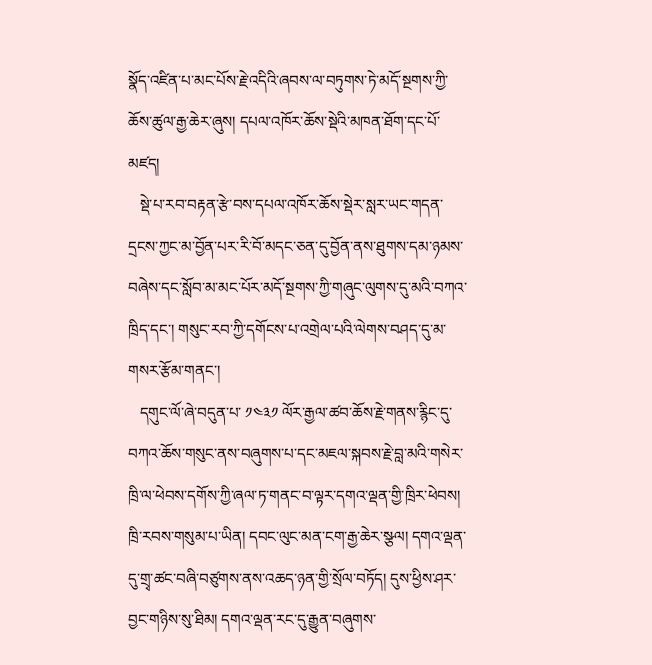སྣོད་འཛིན་པ་མང་པོས་རྗེ་འདིའི་ཞབས་ལ་བཏུགས་ཏེ་མདོ་སྔགས་ཀྱི་ཆོས་ཚུལ་རྒྱ་ཆེར་ཞུས། དཔལ་འཁོར་ཆོས་སྡེའི་མཁན་ཐོག་དང་པོ་མཛད།
   སྡེ་པ་རབ་བརྟན་རྩེ་བས་དཔལ་འཁོར་ཆོས་སྡེར་སླར་ཡང་གདན་དྲངས་ཀྱང་མ་བྱོན་པར་རི་བོ་མདང་ཅན་དུ་བྱོན་ནས་ཐུགས་དམ་ཉམས་བཞེས་དང་སློབ་མ་མང་པོར་མདོ་སྔགས་ཀྱི་གཞུང་ལུགས་དུ་མའི་བཀའ་ཁྲིད་དང་། གསུང་རབ་ཀྱི་དགོངས་པ་འགྲེལ་པའི་ལེགས་བཤད་དུ་མ་གསར་རྩོམ་གནང་།
   དགུང་ལོ་ཞེ་བདུན་པ་ ༡༤༣༡ ལོར་རྒྱལ་ཚབ་ཆོས་རྗེ་གནས་རྙིང་དུ་བཀའ་ཆོས་གསུང་ནས་བཞུགས་པ་དང་མཇལ་སྐབས་རྗེ་བླ་མའི་གསེར་ཁྲི་ལ་ཕེབས་དགོས་ཀྱི་ཞལ་ཏ་གནང་བ་ལྟར་དགའ་ལྡན་གྱི་ཁྲིར་ཕེབས། ཁྲི་རབས་གསུམ་པ་ཡིན། དབང་ལུང་མན་ངག་རྒྱ་ཆེར་སྩལ། དགའ་ལྡན་དུ་གྲྭ་ཚང་བཞི་བཙུགས་ནས་འཆད་ཉན་གྱི་སྲོལ་བཏོད། དུས་ཕྱིས་ཤར་བྱང་གཉིས་སུ་ཐིམ། དགའ་ལྡན་རང་དུ་རྒྱུན་བཞུགས་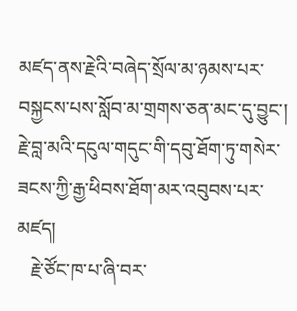མཛད་ནས་རྗེའི་བཞེད་སྲོལ་མ་ཉམས་པར་བསྐྱངས་པས་སློབ་མ་གྲགས་ཅན་མང་དུ་བྱུང་། རྗེ་བླ་མའི་དངུལ་གདུང་གི་དབུ་ཐོག་ཏུ་གསེར་ཟངས་ཀྱི་རྒྱ་ཕིབས་ཐོག་མར་འབུབས་པར་མཛད།
   རྗེ་ཙོང་ཁ་པ་ཞི་བར་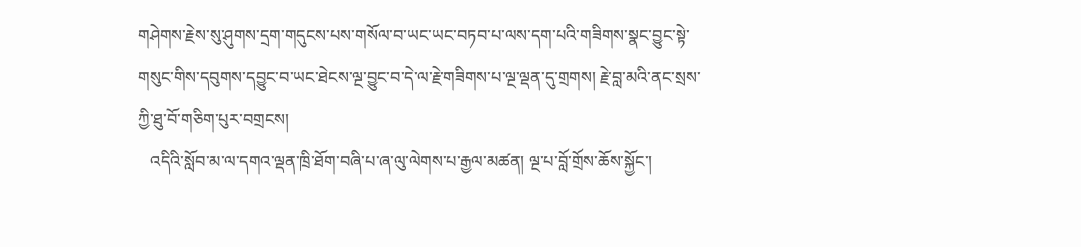གཤེགས་རྗེས་སུ་ཤུགས་དྲག་གདུངས་པས་གསོལ་བ་ཡང་ཡང་བཏབ་པ་ལས་དག་པའི་གཟིགས་སྣང་བྱུང་སྟེ་གསུང་གིས་དབུགས་དབྱུང་བ་ཡང་ཐེངས་ལྔ་བྱུང་བ་དེ་ལ་རྗེ་གཟིགས་པ་ལྔ་ལྡན་དུ་གྲགས། རྗེ་བླ་མའི་ནང་སྲས་ཀྱི་ཐུ་བོ་གཅིག་པུར་བགྲངས།
   འདིའི་སློབ་མ་ལ་དགའ་ལྡན་ཁྲི་ཐོག་བཞི་པ་ཞ་ལུ་ལེགས་པ་རྒྱལ་མཚན། ལྔ་པ་བློ་གྲོས་ཆོས་སྐྱོང་།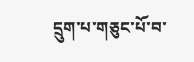དྲུག་པ་གཅུང་པོ་བ་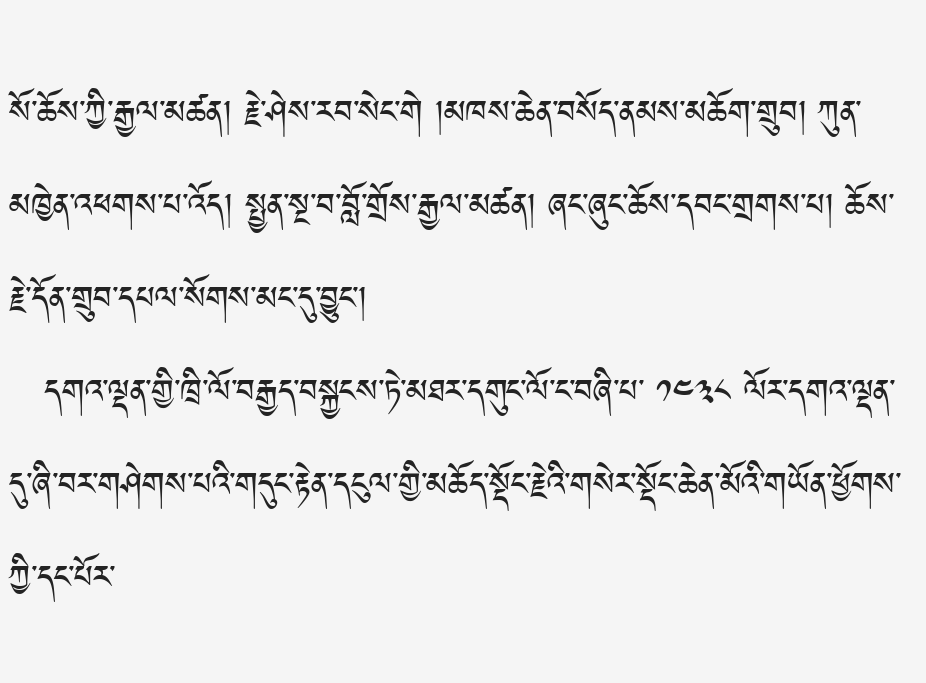སོ་ཆོས་ཀྱི་རྒྱལ་མཚན། རྗེ་ཤེས་རབ་སེང་གེ །མཁས་ཆེན་བསོད་ནམས་མཆོག་གྲུབ། ཀུན་མཁྱེན་འཕགས་པ་འོད། སྤྱན་སྔ་བ་བློ་གྲོས་རྒྱལ་མཚན། ཞང་ཞུང་ཆོས་དབང་གྲགས་པ། ཆོས་རྗེ་དོན་གྲུབ་དཔལ་སོགས་མང་དུ་བྱུང་།
   དགའ་ལྡན་གྱི་ཁྲི་ལོ་བརྒྱད་བསྐྱངས་ཏེ་མཐར་དགུང་ལོ་ང་བཞི་པ་ ༡༤༣༨ ལོར་དགའ་ལྡན་དུ་ཞི་བར་གཤེགས་པའི་གདུང་རྟེན་དངུལ་གྱི་མཆོད་སྡོང་རྗེའི་གསེར་སྡོང་ཆེན་མོའི་གཡོན་ཕྱོགས་ཀྱི་དང་པོར་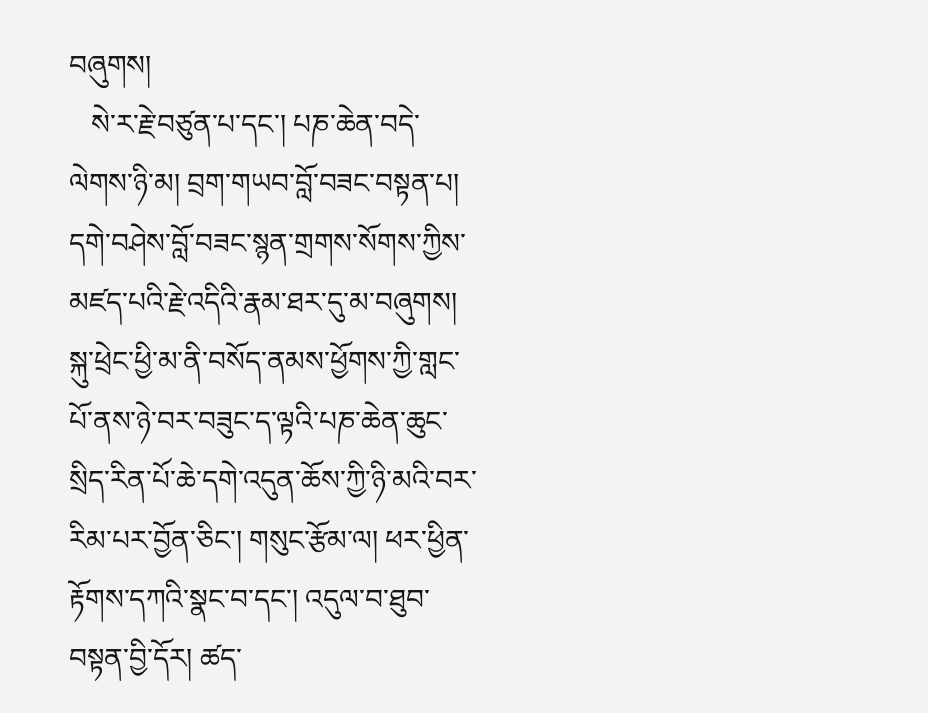བཞུགས།
   སེ་ར་རྗེ་བཙུན་པ་དང་། པཎ་ཆེན་བདེ་ལེགས་ཉི་མ། བྲག་གཡབ་བློ་བཟང་བསྟན་པ། དགེ་བཤེས་བློ་བཟང་སྙན་གྲགས་སོགས་ཀྱིས་མཛད་པའི་རྗེ་འདིའི་རྣམ་ཐར་དུ་མ་བཞུགས། སྐུ་ཕྲེང་ཕྱི་མ་ནི་བསོད་ནམས་ཕྱོགས་ཀྱི་གླང་པོ་ནས་ཉེ་བར་བཟུང་ད་ལྟའི་པཎ་ཆེན་ཆུང་སྲིད་རིན་པོ་ཆེ་དགེ་འདུན་ཆོས་ཀྱི་ཉི་མའི་བར་རིམ་པར་བྱོན་ཅིང་། གསུང་རྩོམ་ལ། ཕར་ཕྱིན་རྟོགས་དཀའི་སྣང་བ་དང་། འདུལ་བ་ཐུབ་བསྟན་བྱི་དོར། ཚད་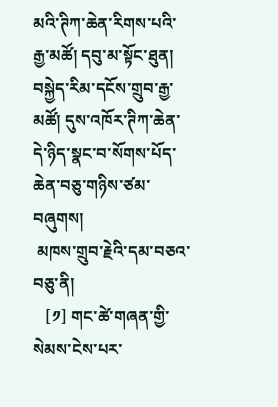མའི་ཊིཀ་ཆེན་རིགས་པའི་རྒྱ་མཚོ། དབུ་མ་སྟོང་ཐུན། བསྐྱེད་རིམ་དངོས་གྲུབ་རྒྱ་མཚོ། དུས་འཁོར་ཊིཀ་ཆེན་དེ་ཉིད་སྣང་བ་སོགས་པོད་ཆེན་བཅུ་གཉིས་ཙམ་བཞུགས།
 མཁས་གྲུབ་རྗེའི་དམ་བཅའ་བཅུ་ནི།
   [༡] གང་ཚེ་གཞན་གྱི་སེམས་ངེས་པར་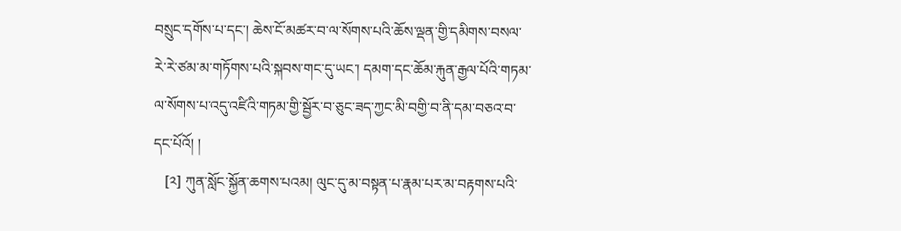བསྲུང་དགོས་པ་དང་། ཆེས་ངོ་མཚར་བ་ལ་སོགས་པའི་ཆོས་ལྡན་གྱི་དམིགས་བསལ་རེ་རེ་ཙམ་མ་གཏོགས་པའི་སྐབས་གང་དུ་ཡང་། དམག་དང་ཆོམ་རྐུན་རྒྱལ་པོའི་གཏམ་ལ་སོགས་པ་འདུ་འཛིའི་གཏམ་གྱི་སྦྱོར་བ་ཅུང་ཟད་ཀྱང་མི་བགྱི་བ་ནི་དམ་བཅའ་བ་དང་པོའོ། །
   [༢] ཀུན་སློང་སྐྱོན་ཆགས་པའམ། ལུང་དུ་མ་བསྟན་པ་རྣམ་པར་མ་བརྟགས་པའི་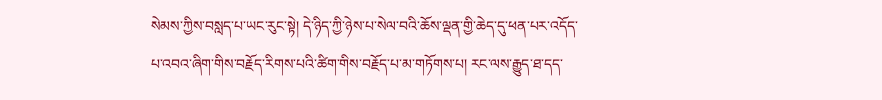སེམས་ཀྱིས་བསླད་པ་ཡང་རུང་སྟེ། དེ་ཉིད་ཀྱི་ཉེས་པ་སེལ་བའི་ཆོས་ལྡན་གྱི་ཆེད་དུ་ཕན་པར་འདོད་པ་འབའ་ཞིག་གིས་བརྗོད་རིགས་པའི་ཚིག་གིས་བརྗོད་པ་མ་གཏོགས་པ། རང་ལས་རྒྱུད་ཐ་དད་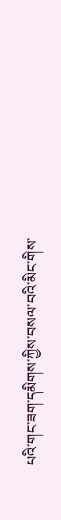པའི་གང་ཟག་དམིགས་ཀྱིས་བསལ་བའི་མིང་གིས་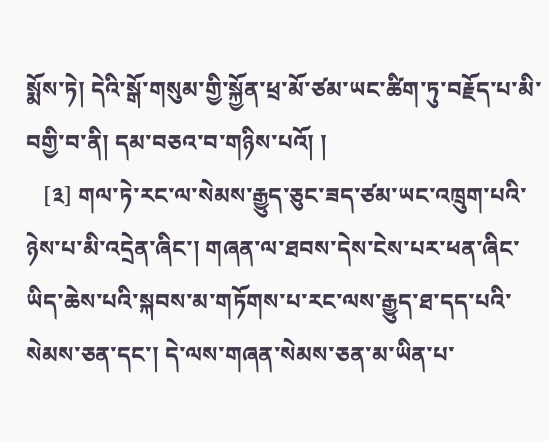སྨོས་ཏེ། དེའི་སྒོ་གསུམ་གྱི་སྐྱོན་ཕྲ་མོ་ཙམ་ཡང་ཚིག་ཏུ་བརྗོད་པ་མི་བགྱི་བ་ནི། དམ་བཅའ་བ་གཉིས་པའོ། །
   [༣] གལ་ཏེ་རང་ལ་སེམས་རྒྱུད་ཅུང་ཟད་ཙམ་ཡང་འཁྲུག་པའི་ཉེས་པ་མི་འདྲེན་ཞིང་། གཞན་ལ་ཐབས་དེས་ངེས་པར་ཕན་ཞིང་ཡིད་ཆེས་པའི་སྐབས་མ་གཏོགས་པ་རང་ལས་རྒྱུད་ཐ་དད་པའི་སེམས་ཅན་དང་། དེ་ལས་གཞན་སེམས་ཅན་མ་ཡིན་པ་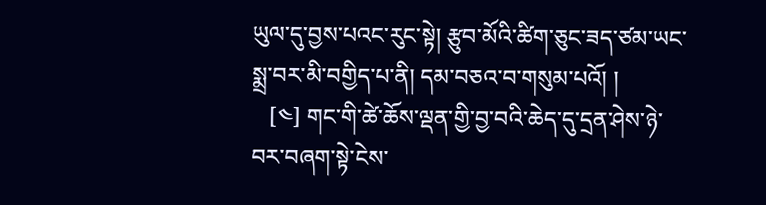ཡུལ་དུ་བྱས་པའང་རུང་སྟེ། རྩུབ་མོའི་ཚིག་ཅུང་ཟད་ཙམ་ཡང་སྨྲ་བར་མི་བགྱིད་པ་ནི། དམ་བཅའ་བ་གསུམ་པའོ། །
   [༤] གང་གི་ཚེ་ཆོས་ལྡན་གྱི་བྱ་བའི་ཆེད་དུ་དྲན་ཤེས་ཉེ་བར་བཞག་སྟེ་ངེས་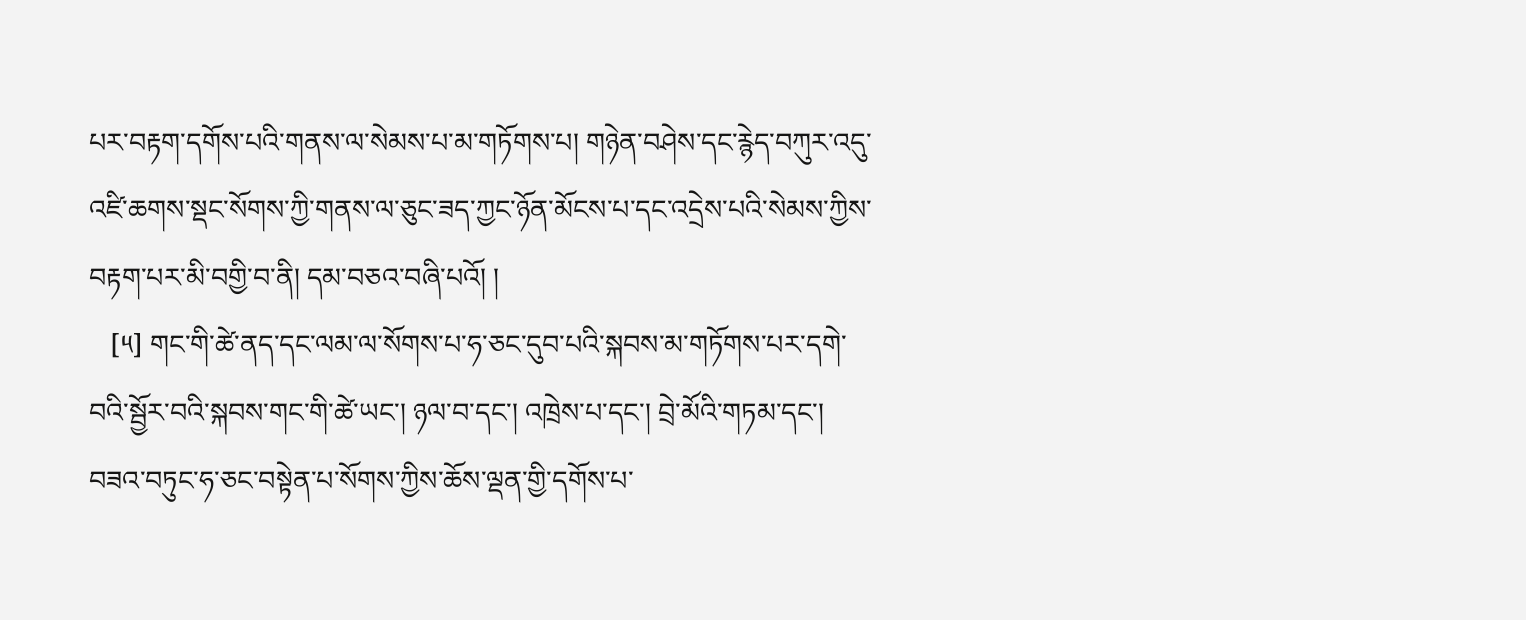པར་བརྟག་དགོས་པའི་གནས་ལ་སེམས་པ་མ་གཏོགས་པ། གཉེན་བཤེས་དང་རྙེད་བཀུར་འདུ་འཛི་ཆགས་སྡང་སོགས་ཀྱི་གནས་ལ་ཅུང་ཟད་ཀྱང་ཉོན་མོངས་པ་དང་འདྲེས་པའི་སེམས་ཀྱིས་བརྟག་པར་མི་བགྱི་བ་ནི། དམ་བཅའ་བཞི་པའོ། །
   [༥] གང་གི་ཚེ་ནད་དང་ལམ་ལ་སོགས་པ་ཧ་ཅང་དུབ་པའི་སྐབས་མ་གཏོགས་པར་དགེ་བའི་སྦྱོར་བའི་སྐབས་གང་གི་ཚེ་ཡང་། ཉལ་བ་དང་། འཁྲེས་པ་དང་། བྲེ་མོའི་གཏམ་དང་། བཟའ་བཏུང་ཧ་ཅང་བསྟེན་པ་སོགས་ཀྱིས་ཆོས་ལྡན་གྱི་དགོས་པ་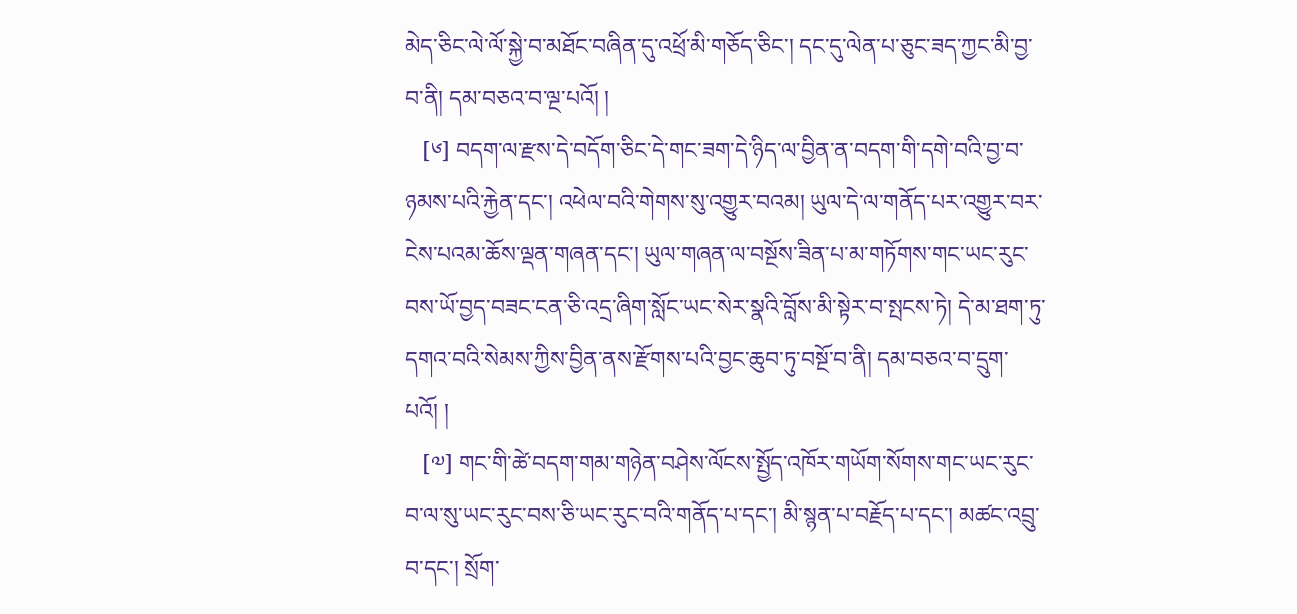མེད་ཅིང་ལེ་ལོ་སྐྱེ་བ་མཐོང་བཞིན་དུ་འཕྲོ་མི་གཅོད་ཅིང་། དང་དུ་ལེན་པ་ཅུང་ཟད་ཀྱང་མི་བྱ་བ་ནི། དམ་བཅའ་བ་ལྔ་པའོ། །
   [༦] བདག་ལ་རྫས་དེ་བདོག་ཅིང་དེ་གང་ཟག་དེ་ཉིད་ལ་བྱིན་ན་བདག་གི་དགེ་བའི་བྱ་བ་ཉམས་པའི་རྐྱེན་དང་། འཕེལ་བའི་གེགས་སུ་འགྱུར་བའམ། ཡུལ་དེ་ལ་གནོད་པར་འགྱུར་བར་ངེས་པའམ་ཆོས་ལྡན་གཞན་དང་། ཡུལ་གཞན་ལ་བསྔོས་ཟིན་པ་མ་གཏོགས་གང་ཡང་རུང་བས་ཡོ་བྱད་བཟང་ངན་ཅི་འདྲ་ཞིག་སློང་ཡང་སེར་སྣའི་བློས་མི་སྟེར་བ་སྤངས་ཏེ། དེ་མ་ཐག་ཏུ་དགའ་བའི་སེམས་ཀྱིས་བྱིན་ནས་རྫོགས་པའི་བྱང་ཆུབ་ཏུ་བསྔོ་བ་ནི། དམ་བཅའ་བ་དྲུག་པའོ། །
   [༧] གང་གི་ཚེ་བདག་གམ་གཉེན་བཤེས་ལོངས་སྤྱོད་འཁོར་གཡོག་སོགས་གང་ཡང་རུང་བ་ལ་སུ་ཡང་རུང་བས་ཅི་ཡང་རུང་བའི་གནོད་པ་དང་། མི་སྙན་པ་བརྗོད་པ་དང་། མཚང་འབྲུ་བ་དང་། སྲོག་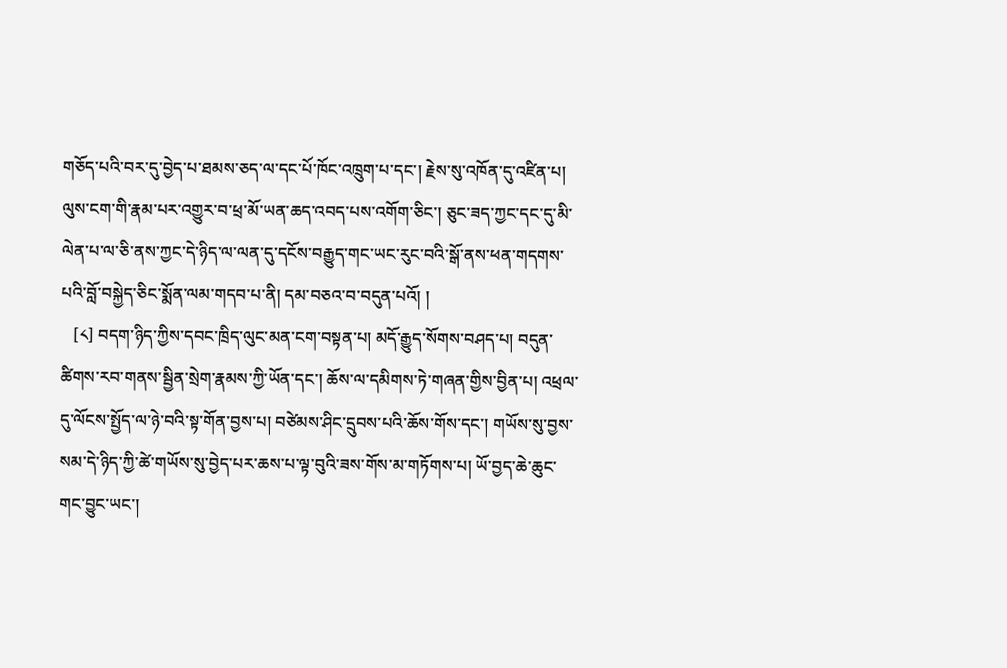གཅོད་པའི་བར་དུ་བྱེད་པ་ཐམས་ཅད་ལ་དང་པོ་ཁོང་འཁྲུག་པ་དང་། རྗེས་སུ་འཁོན་དུ་འཛིན་པ། ལུས་ངག་གི་རྣམ་པར་འགྱུར་བ་ཕྲ་མོ་ཡན་ཆད་འབད་པས་འགོག་ཅིང་། ཅུང་ཟད་ཀྱང་དང་དུ་མི་ལེན་པ་ལ་ཅི་ནས་ཀྱང་དེ་ཉིད་ལ་ལན་དུ་དངོས་བརྒྱུད་གང་ཡང་རུང་བའི་སྒོ་ནས་ཕན་གདགས་པའི་བློ་བསྐྱེད་ཅིང་སྨོན་ལམ་གདབ་པ་ནི། དམ་བཅའ་བ་བདུན་པའོ། །
   [༨] བདག་ཉིད་ཀྱིས་དབང་ཁྲིད་ལུང་མན་ངག་བསྟན་པ། མདོ་རྒྱུད་སོགས་བཤད་པ། བདུན་ཚིགས་རབ་གནས་སྦྱིན་སྲེག་རྣམས་ཀྱི་ཡོན་དང་། ཆོས་ལ་དམིགས་ཏེ་གཞན་གྱིས་བྱིན་པ། འཕྲལ་དུ་ལོངས་སྤྱོད་ལ་ཉེ་བའི་སྟ་གོན་བྱས་པ། བཙེམས་ཤིང་དྲུབས་པའི་ཆོས་གོས་དང་། གཡོས་སུ་བྱས་སམ་དེ་ཉིད་ཀྱི་ཚེ་གཡོས་སུ་བྱེད་པར་ཆས་པ་ལྟ་བུའི་ཟས་གོས་མ་གཏོགས་པ། ཡོ་བྱད་ཆེ་ཆུང་གང་བྱུང་ཡང་།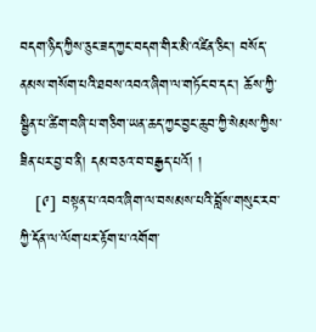བདག་ཉིད་ཀྱིས་ཅུང་ཟད་ཀྱང་བདག་གིར་མི་འཛིན་ཅིང་། བསོད་ནམས་གསོག་པའི་ཐབས་འབའ་ཞིག་ལ་གཏོང་བ་དང་། ཆོས་ཀྱི་སྦྱིན་པ་ཚིག་བཞི་པ་གཅིག་ཡན་ཆད་ཀྱང་བྱང་ཆུབ་ཀྱི་སེམས་ཀྱིས་ཟིན་པར་བྱ་བ་ནི། དམ་བཅའ་བ་བརྒྱད་པའོ། །
   [༩] བསྟན་པ་འབའ་ཞིག་ལ་བསམས་པའི་བློས་གསུང་རབ་ཀྱི་དོན་ལ་ལོག་པར་རྟོག་པ་འགོག་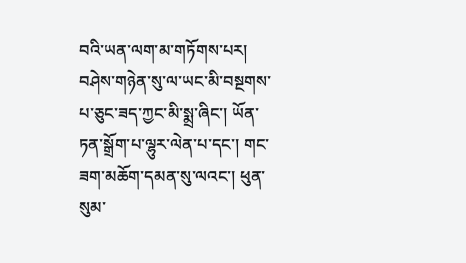བའི་ཡན་ལག་མ་གཏོགས་པར། བཤེས་གཉེན་སུ་ལ་ཡང་མི་བསྔགས་པ་ཅུང་ཟད་ཀྱང་མི་སྨྲ་ཞིང་། ཡོན་ཏན་སྒྲོག་པ་ལྷུར་ལེན་པ་དང་། གང་ཟག་མཆོག་དམན་སུ་ལའང་། ཕུན་སུམ་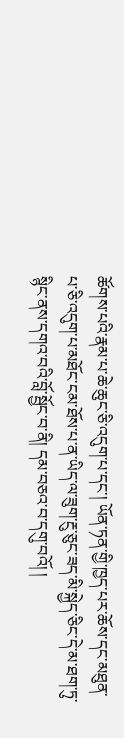ཚོགས་པའི་རྣམ་པ་ཆེ་ཆུང་ཅི་འདུག་པ་དང་། ཡོན་ཏན་གྱི་ཁྱད་པར་ཆོས་དང་མཐུན་པ་ཅི་འདུག་པ་མཐོང་ངམ་ཐོས་པ་ན་ཡིད་ལ་ཟུག་རྔུ་ཅུང་ཟད་མི་སྐྱེད་ཅིང་དེ་མ་ཐག་ཏུ་སྙིང་ནས་དགའ་བའི་བློ་སྦྱོང་བ་ནི། དམ་བཅའ་བ་དགུ་བའོ། །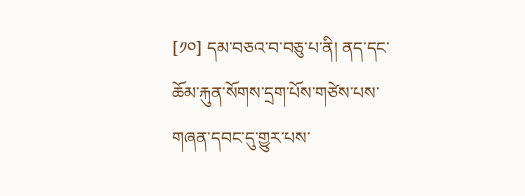[༡༠] དམ་བཅའ་བ་བཅུ་པ་ནི། ནད་དང་ཆོམ་རྐུན་སོགས་དྲག་པོས་གཙེས་པས་གཞན་དབང་དུ་གྱུར་པས་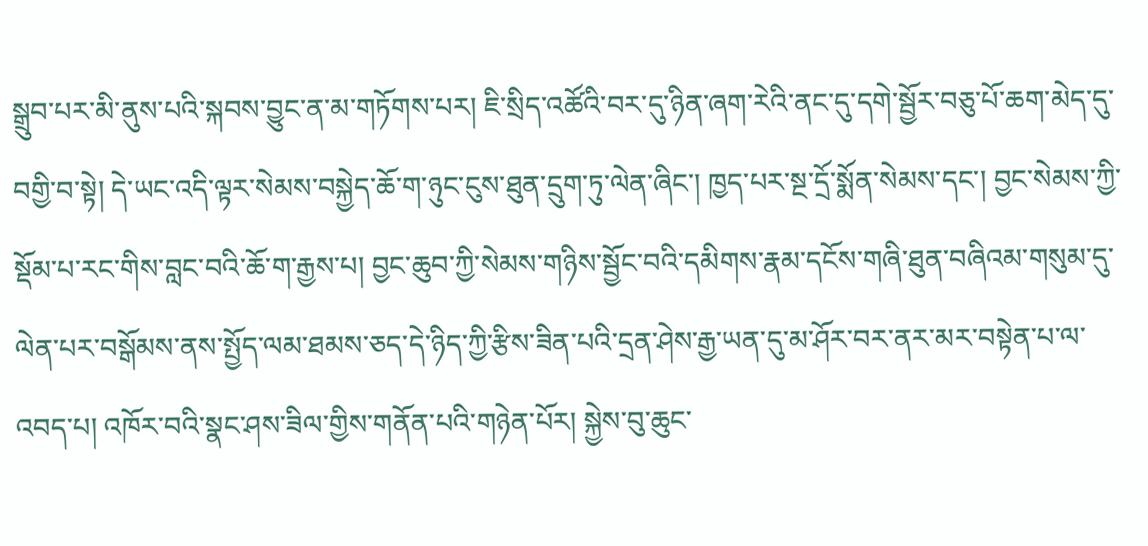སྒྲུབ་པར་མི་ནུས་པའི་སྐབས་བྱུང་ན་མ་གཏོགས་པར། ཇི་སྲིད་འཚོའི་བར་དུ་ཉིན་ཞག་རེའི་ནང་དུ་དགེ་སྦྱོར་བཅུ་པོ་ཆག་མེད་དུ་བགྱི་བ་སྟེ། དེ་ཡང་འདི་ལྟར་སེམས་བསྐྱེད་ཆོ་ག་ཉུང་ངུས་ཐུན་དྲུག་ཏུ་ལེན་ཞིང་། ཁྱད་པར་སྔ་དྲོ་སྨོན་སེམས་དང་། བྱང་སེམས་ཀྱི་སྡོམ་པ་རང་གིས་བླང་བའི་ཆོ་ག་རྒྱས་པ། བྱང་ཆུབ་ཀྱི་སེམས་གཉིས་སྦྱོང་བའི་དམིགས་རྣམ་དངོས་གཞི་ཐུན་བཞིའམ་གསུམ་དུ་ལེན་པར་བསྒོམས་ནས་སྤྱོད་ལམ་ཐམས་ཅད་དེ་ཉིད་ཀྱི་རྩིས་ཟིན་པའི་དྲན་ཤེས་རྒྱ་ཡན་དུ་མ་ཤོར་བར་ནར་མར་བསྟེན་པ་ལ་འབད་པ། འཁོར་བའི་སྣང་ཤས་ཟིལ་གྱིས་གནོན་པའི་གཉེན་པོར། སྐྱེས་བུ་ཆུང་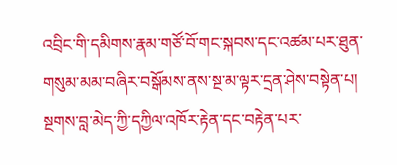འབྲིང་གི་དམིགས་རྣམ་གཙོ་བོ་གང་སྐབས་དང་འཚམ་པར་ཐུན་གསུམ་མམ་བཞིར་བསྒོམས་ནས་སྔ་མ་ལྟར་དྲན་ཤེས་བསྟེན་པ། སྔགས་བླ་མེད་ཀྱི་དཀྱིལ་འཁོར་རྟེན་དང་བརྟེན་པར་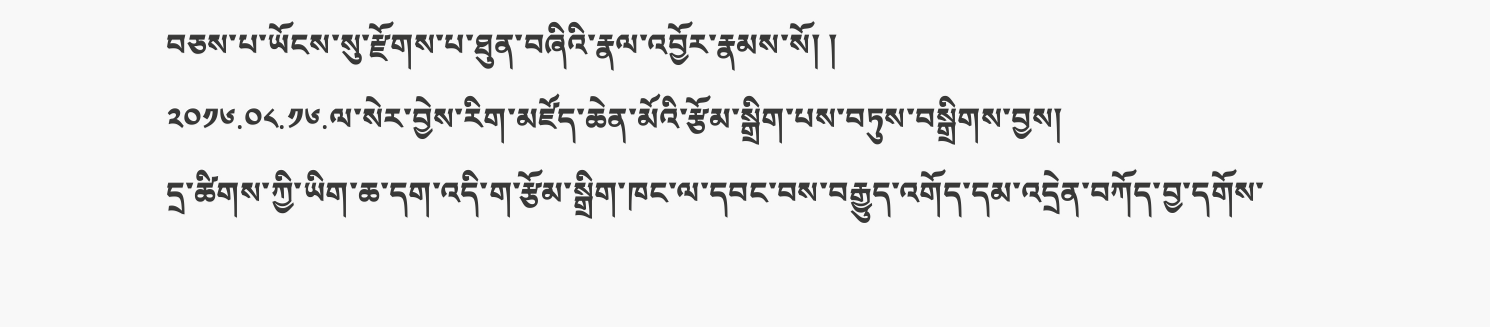བཅས་པ་ཡོངས་སུ་རྫོགས་པ་ཐུན་བཞིའི་རྣལ་འབྱོར་རྣམས་སོ། །
༢༠༡༦.༠༨.༡༦.ལ་སེར་བྱེས་རིག་མཛོད་ཆེན་མོའི་རྩོམ་སྒྲིག་པས་བཏུས་བསྒྲིགས་བྱས།
དྲ་ཚིགས་ཀྱི་ཡིག་ཆ་དག་འདི་ག་རྩོམ་སྒྲིག་ཁང་ལ་དབང་བས་བརྒྱུད་འགོད་དམ་འདྲེན་བཀོད་བྱ་དགོས་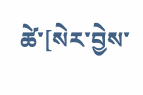ཚེ་[སེར་བྱེས་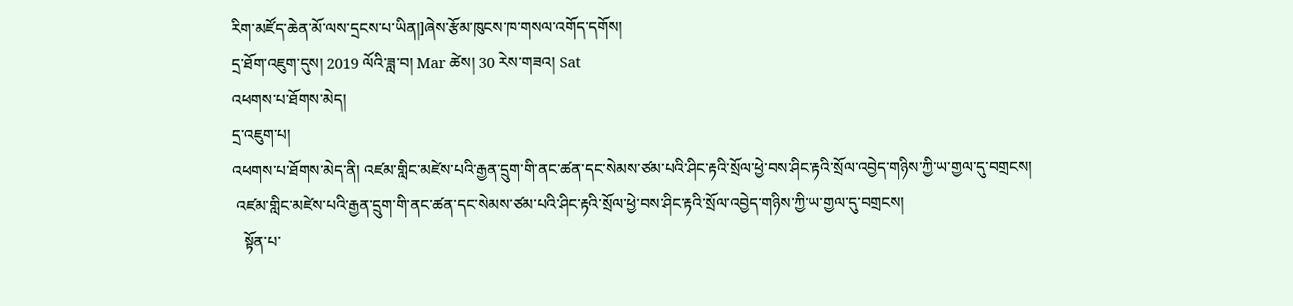རིག་མཛོད་ཆེན་མོ་ལས་དྲངས་པ་ཡིན།]ཞེས་རྩོམ་ཁུངས་ཁ་གསལ་འགོད་དགོས།
དྲ་ཐོག་འཇུག་དུས། 2019 ལོའི་ཟླ་བ། Mar ཚེས། 30 རེས་གཟའ། Sat
འཕགས་པ་ཐོགས་མེད།
དྲ་འཇུག་པ།
འཕགས་པ་ཐོགས་མེད་ནི། འཛམ་གླིང་མཛེས་པའི་རྒྱན་དྲུག་གི་ནང་ཚན་དང་སེམས་ཙམ་པའི་ཤིང་རྟའི་སྲོལ་ཕྱེ་བས་ཤིང་རྟའི་སྲོལ་འབྱེད་གཉིས་ཀྱི་ཡ་གྱལ་དུ་བགྲངས།
 འཛམ་གླིང་མཛེས་པའི་རྒྱན་དྲུག་གི་ནང་ཚན་དང་སེམས་ཙམ་པའི་ཤིང་རྟའི་སྲོལ་ཕྱེ་བས་ཤིང་རྟའི་སྲོལ་འབྱེད་གཉིས་ཀྱི་ཡ་གྱལ་དུ་བགྲངས།
   སྟོན་པ་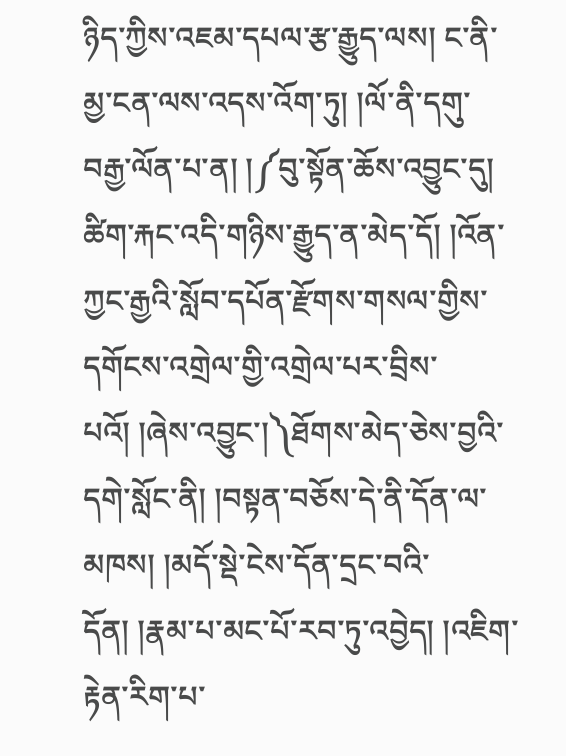ཉིད་ཀྱིས་འཇམ་དཔལ་རྩ་རྒྱུད་ལས། ང་ནི་མྱ་ངན་ལས་འདས་འོག་ཏུ། །ལོ་ནི་དགུ་བརྒྱ་ལོན་པ་ན། །༼བུ་སྟོན་ཆོས་འབྱུང་དུ། ཚིག་རྐང་འདི་གཉིས་རྒྱུད་ན་མེད་དོ། །འོན་ཀྱང་རྒྱའི་སློབ་དཔོན་རྫོགས་གསལ་གྱིས་དགོངས་འགྲེལ་གྱི་འགྲེལ་པར་བྲིས་པའོ། །ཞེས་འབྱུང་།༽ཐོགས་མེད་ཅེས་བྱའི་དགེ་སློང་ནི། །བསྟན་བཅོས་དེ་ནི་དོན་ལ་མཁས། །མདོ་སྡེ་ངེས་དོན་དྲང་བའི་དོན། །རྣམ་པ་མང་པོ་རབ་ཏུ་འབྱེད། །འཇིག་རྟེན་རིག་པ་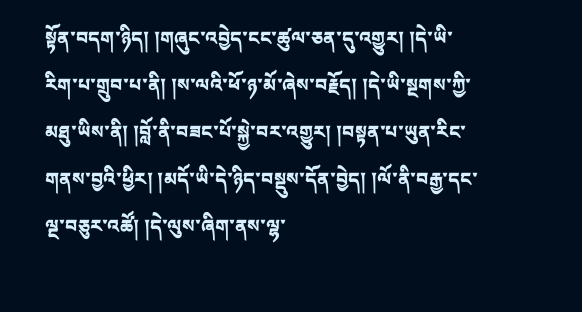སྟོན་བདག་ཉིད། །གཞུང་འབྱེད་ངང་ཚུལ་ཅན་དུ་འགྱུར། །དེ་ཡི་རིག་པ་གྲུབ་པ་ནི། །ས་ལའི་ཕོ་ཉ་མོ་ཞེས་བརྗོད། །དེ་ཡི་སྔགས་ཀྱི་མཐུ་ཡིས་ནི། །བློ་ནི་བཟང་པོ་སྐྱེ་བར་འགྱུར། །བསྟན་པ་ཡུན་རིང་གནས་བྱའི་ཕྱིར། །མདོ་ཡི་དེ་ཉིད་བསྡུས་དོན་བྱེད། །ལོ་ནི་བརྒྱ་དང་ལྔ་བཅུར་འཚོ། །དེ་ལུས་ཞིག་ནས་ལྷ་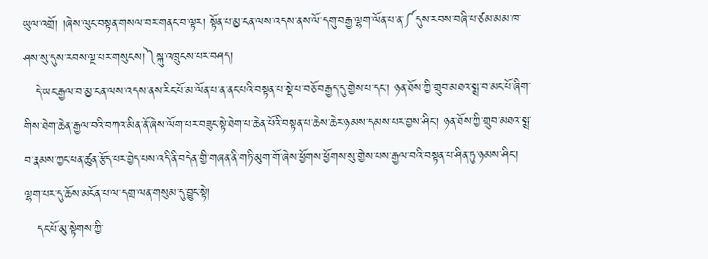ཡུལ་འགྲོ། །ཞེས་ལུང་བསྟན་གསལ་བར་གནང་བ་ལྟར། སྟོན་པ་མྱ་ངན་ལས་འདས་ནས་ལོ་དགུ་བརྒྱ་ལྷག་ལོན་པ་ན་༼དུས་རབས་བཞི་པ་ཙམ་མམ་ཁ་ཤས་སུ་དུས་རབས་ལྔ་པར་གསུངས།༽སྐུ་འཁྲུངས་པར་བཤད།
   དེ་ཡང་རྒྱལ་བ་མྱ་ངན་ལས་འདས་ནས་རིང་པོ་མ་ལོན་པ་ན་ནང་པའི་བསྟན་པ་སྡེ་པ་བཅོ་བརྒྱད་དུ་གྱེས་པ་དང་། ཉན་ཐོས་ཀྱི་གྲུབ་མཐའ་སྨྲ་བ་མང་པོ་ཞིག་གིས་ཐེག་ཆེན་རྒྱལ་བའི་བཀའ་མིན་ནོ་ཞེས་ལོག་པར་བཟུང་སྟེ་ཐེག་པ་ཆེན་པོའི་བསྟན་པ་ཆེས་ཆེར་ཉམས་དམས་པར་བྱས་ཤིང་། ཉན་ཐོས་ཀྱི་གྲུབ་མཐའ་སྨྲ་བ་རྣམས་ཀྱང་ཕན་ཚུན་རྩོད་པར་བྱེད་པས་འདི་ནི་བདེན་གྱི་གཞན་ནི་གཏི་མུག་གོ་ཞེས་ཕྱོགས་ཕྱོགས་སུ་གྱེས་པས་རྒྱལ་བའི་བསྟན་པ་ཤིན་ཏུ་ཉམས་ཤིང་། ལྷག་པར་དུ་ཆོས་མངོན་པ་ལ་དགྲ་ལན་གསུམ་དུ་བྱུང་སྟེ།
   དང་པོ་མུ་སྟེགས་ཀྱི་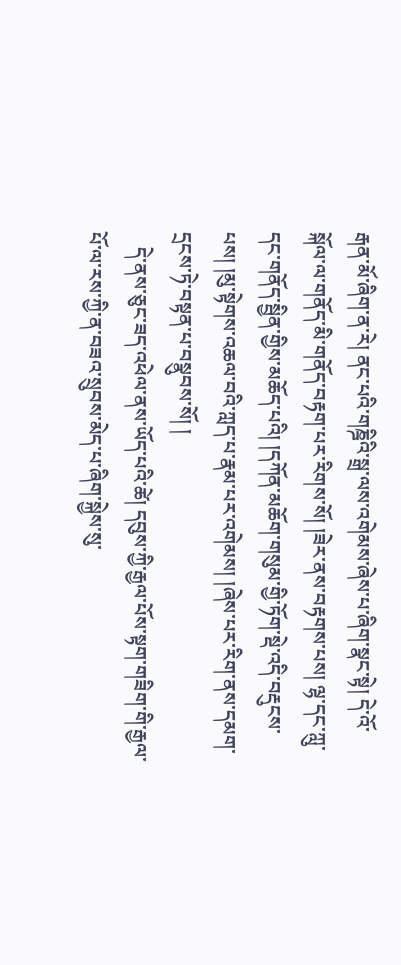རྒན་མོ་ཞིག་ན་རེ། ནང་པའི་གཎྜིའི་སྒྲ་ལས་འགེམས་ཞེས་པ་ཞིག་སྣང་སྟེ། དེ་འོ་སྐོལ་ལ་གནོད་མི་གནོད་བརྟག་པར་རིགས་སོ། །ཟེར་ནས་བརྟགས་པས། ལྷ་དང་ཀླུ་དང་གནོད་སྦྱིན་གྱིས་མཆོད་པའི། །དཀོན་མཆོག་གསུམ་གྱི་ཏོག་སྡེ་འདི་བརྡུངས་པས། །མུ་སྟེགས་འཆལ་བའི་ཀླད་པ་རྣམ་པར་འགེམས། །ཞེས་པར་རིག་ནས་དམག་དྲངས་ཏེ་བསྟན་པ་བསྣུབས་སོ། །
   དེ་ནས་ཅུང་ཟད་འཕེལ་ནས་ཡོད་པའི་ཚེ། དབུས་ཀྱི་རྒྱལ་པོས་སྟག་གཟིག་གི་རྒྱལ་པོ་ལ་རས་ཀྱི་ན་བཟའ་སྲུབས་མེད་པ་ཞིག་སྐྱེས་སུ་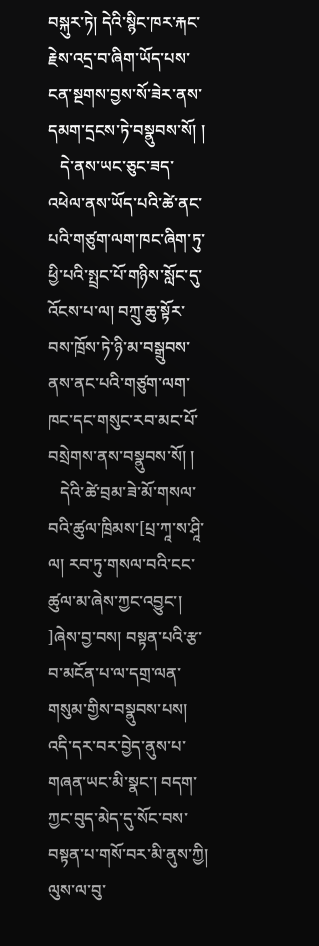བསྐུར་ཏེ། དེའི་སྙིང་ཁར་རྐང་རྗེས་འདྲ་བ་ཞིག་ཡོད་པས་ངན་སྔགས་བྱས་སོ་ཟེར་ནས་དམག་དྲངས་ཏེ་བསྣུབས་སོ། །
   དེ་ནས་ཡང་ཅུང་ཟད་འཕེལ་ནས་ཡོད་པའི་ཚེ་ནང་པའི་གཙུག་ལག་ཁང་ཞིག་ཏུ་ཕྱི་པའི་སྤྲང་པོ་གཉིས་སློང་དུ་འོངས་པ་ལ། བཀྲུ་ཆུ་སྟོར་བས་ཁྲོས་ཏེ་ཉི་མ་བསྒྲུབས་ནས་ནང་པའི་གཙུག་ལག་ཁང་དང་གསུང་རབ་མང་པོ་བསྲེགས་ནས་བསྣུབས་སོ། །
   དེའི་ཚེ་བྲམ་ཟེ་མོ་གསལ་བའི་ཚུལ་ཁྲིམས་[པྲ་ཀཱ་ས་ཤཱི་ལ། རབ་ཏུ་གསལ་བའི་ངང་ཚུལ་མ་ཞེས་ཀྱང་འབྱུང་། ]ཞེས་བྱ་བས། བསྟན་པའི་རྩ་བ་མངོན་པ་ལ་དགྲ་ལན་གསུམ་གྱིས་བསྣུབས་པས། འདི་དར་བར་བྱེད་ནུས་པ་གཞན་ཡང་མི་སྣང་། བདག་ཀྱང་བུད་མེད་དུ་སོང་བས་བསྟན་པ་གསོ་བར་མི་ནུས་ཀྱི། ལུས་ལ་བུ་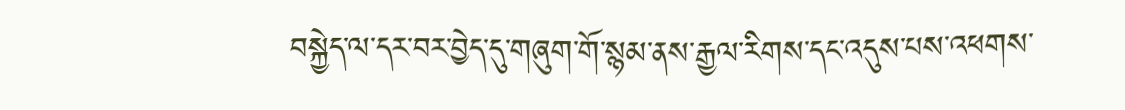བསྐྱེད་ལ་དར་བར་བྱེད་དུ་གཞུག་གོ་སྙམ་ནས་རྒྱལ་རིགས་དང་འདུས་པས་འཕགས་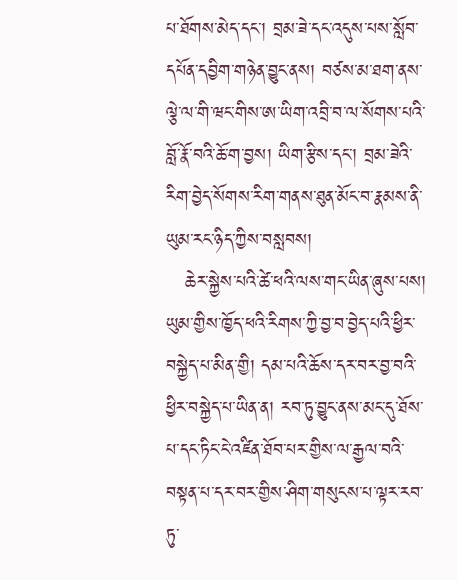པ་ཐོགས་མེད་དང་། བྲམ་ཟེ་དང་འདུས་པས་སློབ་དཔོན་དབྱིག་གཉེན་བྱུང་ནས། བཙས་མ་ཐག་ནས་ལྕེ་ལ་གི་ཝང་གིས་ཨ་ཡིག་འབྲི་བ་ལ་སོགས་པའི་བློ་རྣོ་བའི་ཆོ་ག་བྱས། ཡིག་རྩིས་དང་། བྲམ་ཟེའི་རིག་བྱེད་སོགས་རིག་གནས་ཐུན་མོང་བ་རྣམས་ནི་ཡུམ་རང་ཉིད་ཀྱིས་བསླབས།
   ཆེར་སྐྱེས་པའི་ཚེ་ཕའི་ལས་གང་ཡིན་ཞུས་པས། ཡུམ་གྱིས་ཁྱོད་ཕའི་རིགས་ཀྱི་བྱ་བ་བྱེད་པའི་ཕྱིར་བསྐྱེད་པ་མིན་གྱི། དམ་པའི་ཆོས་དར་བར་བྱ་བའི་ཕྱིར་བསྐྱེད་པ་ཡིན་ན། རབ་ཏུ་བྱུང་ནས་མང་དུ་ཐོས་པ་དང་ཏིང་ངེ་འཛིན་ཐོབ་པར་གྱིས་ལ་རྒྱལ་བའི་བསྟན་པ་དར་བར་གྱིས་ཤིག་གསུངས་པ་ལྟར་རབ་ཏུ་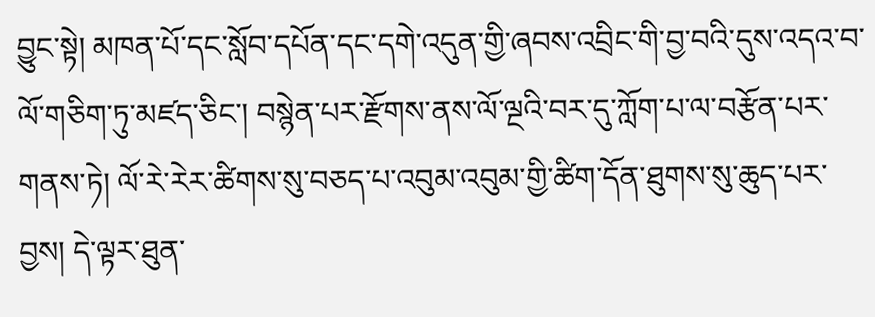བྱུང་སྟེ། མཁན་པོ་དང་སློབ་དཔོན་དང་དགེ་འདུན་གྱི་ཞབས་འབྲིང་གི་བྱ་བའི་དུས་འདའ་བ་ལོ་གཅིག་ཏུ་མཛད་ཅིང་། བསྙེན་པར་རྫོགས་ནས་ལོ་ལྔའི་བར་དུ་ཀློག་པ་ལ་བརྩོན་པར་གནས་ཏེ། ལོ་རེ་རེར་ཚིགས་སུ་བཅད་པ་འབུམ་འབུམ་གྱི་ཚིག་དོན་ཐུགས་སུ་ཆུད་པར་བྱས། དེ་ལྟར་ཐུན་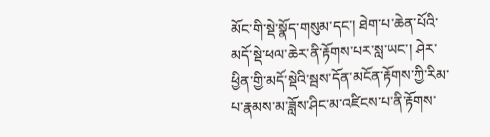མོང་གི་སྡེ་སྣོད་གསུམ་དང་། ཐེག་པ་ཆེན་པོའི་མདོ་སྡེ་ཕལ་ཆེར་ནི་རྟོགས་པར་སླ་ཡང་། ཤེར་ཕྱིན་གྱི་མདོ་སྡེའི་སྦས་དོན་མངོན་རྟོགས་ཀྱི་རིམ་པ་རྣམས་མ་ཟློས་ཤིང་མ་འཛིངས་པ་ནི་རྟོགས་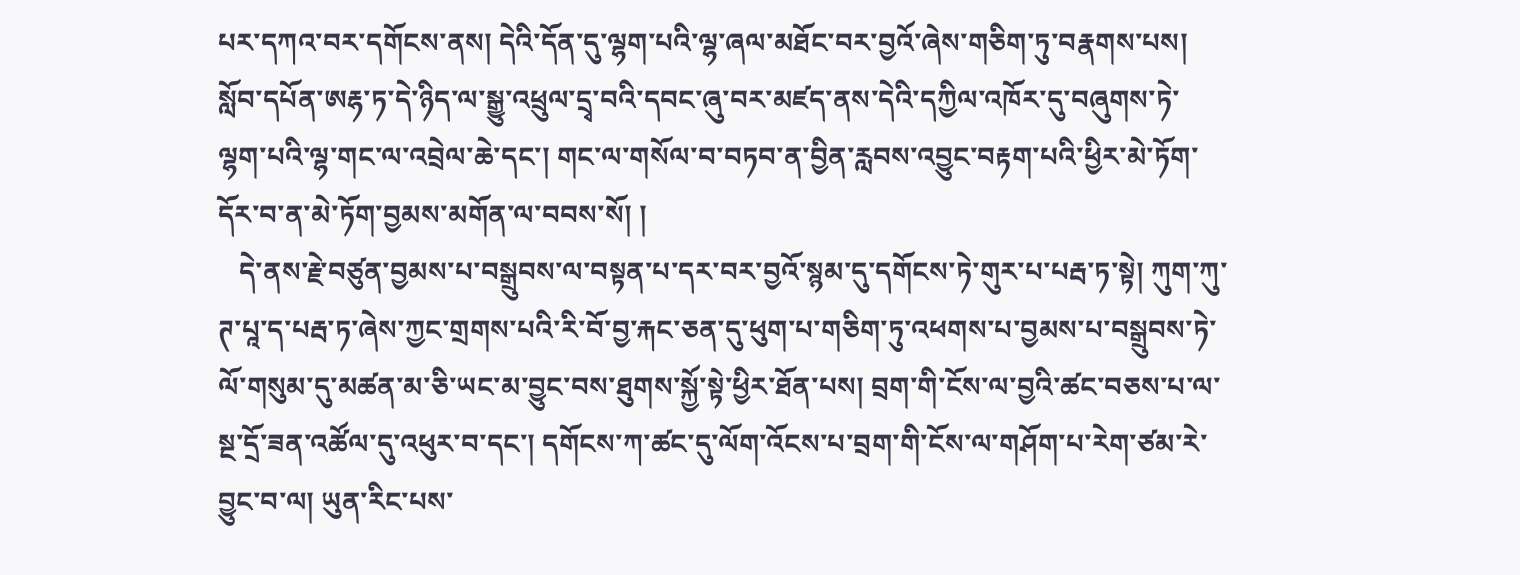པར་དཀའ་བར་དགོངས་ནས། དེའི་དོན་དུ་ལྷག་པའི་ལྷ་ཞལ་མཐོང་བར་བྱའོ་ཞེས་གཅིག་ཏུ་བརྣགས་པས། སློབ་དཔོན་ཨརྷ་ཏ་དེ་ཉིད་ལ་སྒྱུ་འཕྲུལ་དྲྭ་བའི་དབང་ཞུ་བར་མཛད་ནས་དེའི་དཀྱིལ་འཁོར་དུ་བཞུགས་ཏེ་ལྷག་པའི་ལྷ་གང་ལ་འབྲེལ་ཆེ་དང་། གང་ལ་གསོལ་བ་བཏབ་ན་བྱིན་རླབས་འབྱུང་བརྟག་པའི་ཕྱིར་མེ་ཏོག་དོར་བ་ན་མེ་ཏོག་བྱམས་མགོན་ལ་བབས་སོ། །
   དེ་ནས་རྗེ་བཙུན་བྱམས་པ་བསྒྲུབས་ལ་བསྟན་པ་དར་བར་བྱའོ་སྙམ་དུ་དགོངས་ཏེ་གུར་པ་པརྦ་ཏ་སྟེ། ཀུག་ཀུ་ཊ་པཱ་ད་པརྦ་ཏ་ཞེས་ཀྱང་གྲགས་པའི་རི་བོ་བྱ་རྐང་ཅན་དུ་ཕུག་པ་གཅིག་ཏུ་འཕགས་པ་བྱམས་པ་བསྒྲུབས་ཏེ་ལོ་གསུམ་དུ་མཚན་མ་ཅི་ཡང་མ་བྱུང་བས་ཐུགས་སྐྱོ་སྟེ་ཕྱིར་ཐོན་པས། བྲག་གི་ངོས་ལ་བྱའི་ཚང་བཅས་པ་ལ་སྔ་དྲོ་ཟན་འཚོལ་དུ་འཕུར་བ་དང་། དགོངས་ཀ་ཚང་དུ་ལོག་འོངས་པ་བྲག་གི་ངོས་ལ་གཤོག་པ་རེག་ཙམ་རེ་བྱུང་བ་ལ། ཡུན་རིང་པས་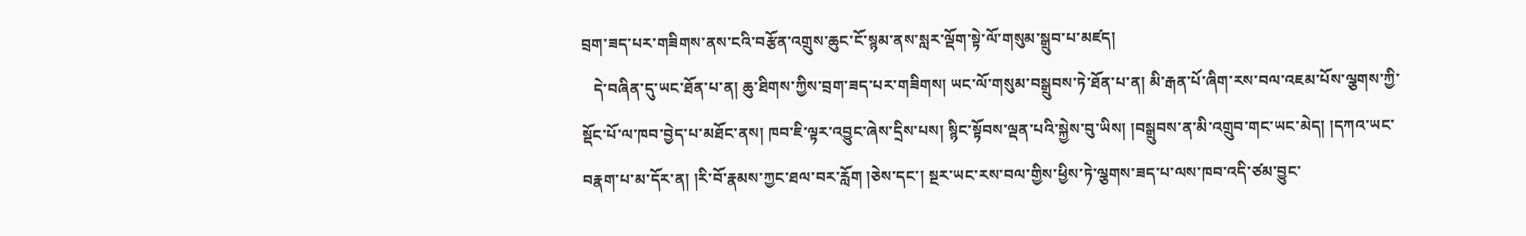བྲག་ཟད་པར་གཟིགས་ནས་ངའི་བརྩོན་འགྲུས་ཆུང་ངོ་སྙམ་ནས་སླར་ལྡོག་སྟེ་ལོ་གསུམ་སྒྲུབ་པ་མཛད།
   དེ་བཞིན་དུ་ཡང་ཐོན་པ་ན། ཆུ་ཐིགས་ཀྱིས་བྲག་ཟད་པར་གཟིགས། ཡང་ལོ་གསུམ་བསྒྲུབས་ཏེ་ཐོན་པ་ན། མི་རྒན་པོ་ཞིག་རས་བལ་འཇམ་པོས་ལྕགས་ཀྱི་སྡོང་པོ་ལ་ཁབ་བྱེད་པ་མཐོང་ནས། ཁབ་ཇི་ལྟར་འབྱུང་ཞེས་དྲིས་པས། སྙིང་སྟོབས་ལྡན་པའི་སྐྱེས་བུ་ཡིས། །བསྒྲུབས་ན་མི་འགྲུབ་གང་ཡང་མེད། །དཀའ་ཡང་བརྣག་པ་མ་དོར་ན། །རི་བོ་རྣམས་ཀྱང་ཐལ་བར་རློག །ཅེས་དང་། སྔར་ཡང་རས་བལ་གྱིས་ཕྱིས་ཏེ་ལྕགས་ཟད་པ་ལས་ཁབ་འདི་ཙམ་བྱུང་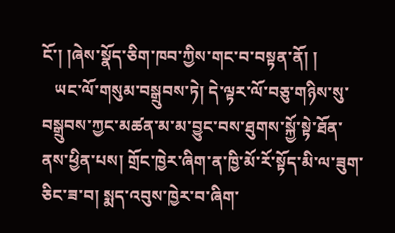ངོ་། །ཞེས་སྣོད་ཅིག་ཁབ་ཀྱིས་གང་བ་བསྟན་ནོ། །
   ཡང་ལོ་གསུམ་བསྒྲུབས་ཏེ། དེ་ལྟར་ལོ་བཅུ་གཉིས་སུ་བསྒྲུབས་ཀྱང་མཚན་མ་མ་བྱུང་བས་ཐུགས་སྐྱོ་སྟེ་ཐོན་ནས་ཕྱིན་པས། གྲོང་ཁྱེར་ཞིག་ན་ཁྱི་མོ་རོ་སྟོད་མི་ལ་ཟུག་ཅིང་ཟ་བ། སྨད་འབུས་ཁྱེར་བ་ཞིག་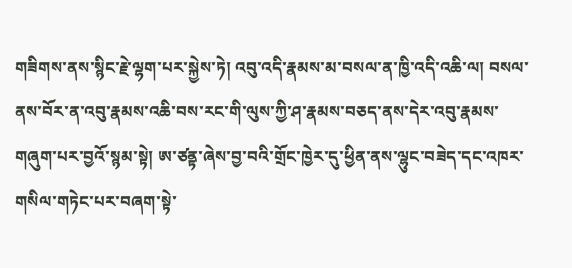གཟིགས་ནས་སྙིང་རྗེ་ལྷག་པར་སྐྱེས་ཏེ། འབུ་འདི་རྣམས་མ་བསལ་ན་ཁྱི་འདི་འཆི་ལ། བསལ་ནས་བོར་ན་འབུ་རྣམས་འཆི་བས་རང་གི་ལུས་ཀྱི་ཤ་རྣམས་བཅད་ནས་དེར་འབུ་རྣམས་གཞུག་པར་བྱའོ་སྙམ་སྟེ། ཨ་ཙནྟ་ཞེས་བྱ་བའི་གྲོང་ཁྱེར་དུ་ཕྱིན་ནས་ལྷུང་བཟེད་དང་འཁར་གསིལ་གཏེང་པར་བཞག་སྟེ་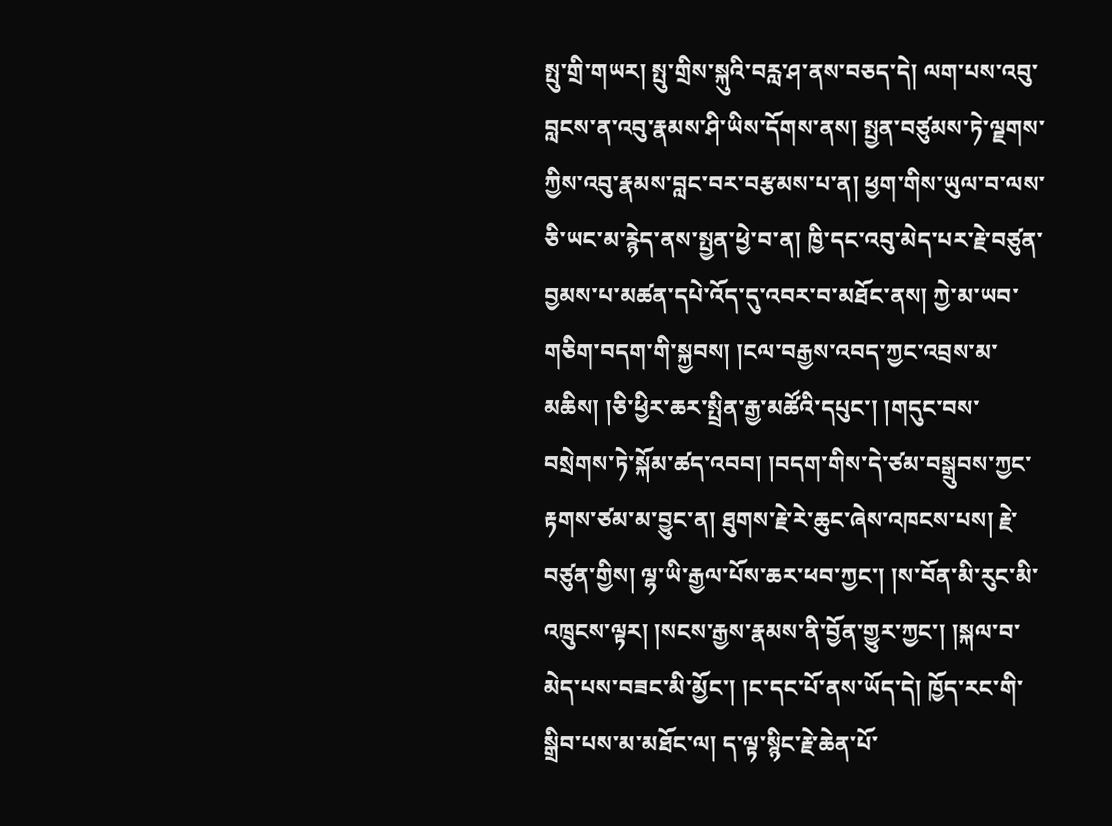སྤུ་གྲི་གཡར། སྤུ་གྲིས་སྐུའི་བརླ་ཤ་ནས་བཅད་དེ། ལག་པས་འབུ་བླངས་ན་འབུ་རྣམས་ཤི་ཡིས་དོགས་ནས། སྤྱན་བཙུམས་ཏེ་ལྗགས་ཀྱིས་འབུ་རྣམས་བླང་བར་བརྩམས་པ་ན། ཕྱག་གིས་ཡུལ་བ་ལས་ཅི་ཡང་མ་རྙེད་ནས་སྤྱན་ཕྱེ་བ་ན། ཁྱི་དང་འབུ་མེད་པར་རྗེ་བཙུན་བྱམས་པ་མཚན་དཔེ་འོད་དུ་འབར་བ་མཐོང་ནས། ཀྱེ་མ་ཡབ་གཅིག་བདག་གི་སྐྱབས། །ངལ་བརྒྱས་འབད་ཀྱང་འབྲས་མ་མཆིས། །ཅི་ཕྱིར་ཆར་སྤྲིན་རྒྱ་མཚོའི་དཔུང་། །གདུང་བས་བསྲེགས་ཏེ་སྐོམ་ཚད་འབབ། །བདག་གིས་དེ་ཙམ་བསྒྲུབས་ཀྱང་རྟགས་ཙམ་མ་བྱུང་ན། ཐུགས་རྗེ་རེ་ཆུང་ཞེས་འཁངས་པས། རྗེ་བཙུན་གྱིས། ལྷ་ཡི་རྒྱལ་པོས་ཆར་ཕབ་ཀྱང་། །ས་བོན་མི་རུང་མི་འཁྲུངས་ལྟར། །སངས་རྒྱས་རྣམས་ནི་བྱོན་གྱུར་ཀྱང་། །སྐལ་བ་མེད་པས་བཟང་མི་མྱོང་། །ང་དང་པོ་ནས་ཡོད་དེ། ཁྱོད་རང་གི་སྒྲིབ་པས་མ་མཐོང་ལ། ད་ལྟ་སྙིང་རྗེ་ཆེན་པོ་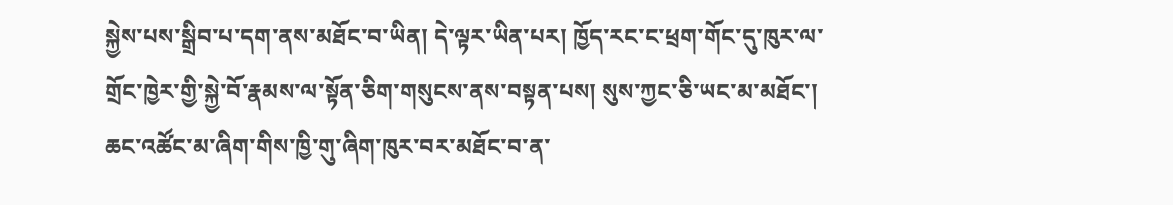སྐྱེས་པས་སྒྲིབ་པ་དག་ནས་མཐོང་བ་ཡིན། དེ་ལྟར་ཡིན་པར། ཁྱོད་རང་ང་ཕྲག་གོང་དུ་ཁུར་ལ་གྲོང་ཁྱེར་གྱི་སྐྱེ་བོ་རྣམས་ལ་སྟོན་ཅིག་གསུངས་ནས་བསྟན་པས། སུས་ཀྱང་ཅི་ཡང་མ་མཐོང་། ཆང་འཚོང་མ་ཞིག་གིས་ཁྱི་གུ་ཞིག་ཁུར་བར་མཐོང་བ་ན་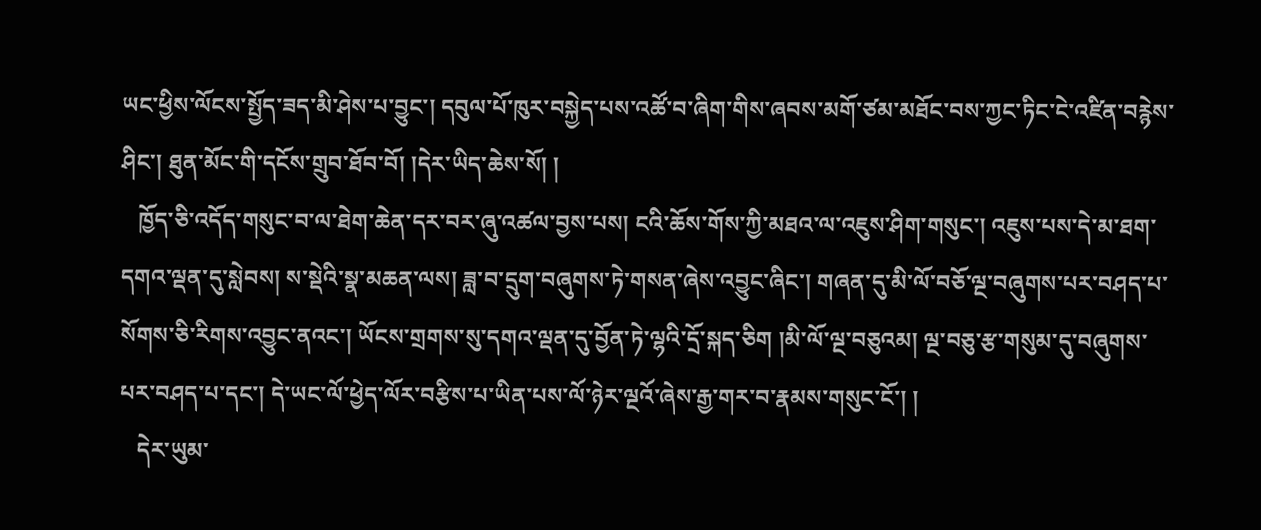ཡང་ཕྱིས་ལོངས་སྤྱོད་ཟད་མི་ཤེས་པ་བྱུང་། དབུལ་པོ་ཁུར་བསྐྱེད་པས་འཚོ་བ་ཞིག་གིས་ཞབས་མགོ་ཙམ་མཐོང་བས་ཀྱང་ཏིང་ངེ་འཛིན་བརྙེས་ཤིང་། ཐུན་མོང་གི་དངོས་གྲུབ་ཐོབ་བོ། །དེར་ཡིད་ཆེས་སོ། །
   ཁྱོད་ཅི་འདོད་གསུང་བ་ལ་ཐེག་ཆེན་དར་བར་ཞུ་འཚལ་བྱས་པས། ངའི་ཆོས་གོས་ཀྱི་མཐའ་ལ་འཇུས་ཤིག་གསུང་། འཇུས་པས་དེ་མ་ཐག་དགའ་ལྡན་དུ་སླེབས། ས་སྡེའི་སྣ་མཆན་ལས། ཟླ་བ་དྲུག་བཞུགས་ཏེ་གསན་ཞེས་འབྱུང་ཞིང་། གཞན་དུ་མི་ལོ་བཅོ་ལྔ་བཞུགས་པར་བཤད་པ་སོགས་ཅི་རིགས་འབྱུང་ནའང་། ཡོངས་གྲགས་སུ་དགའ་ལྡན་དུ་བྱོན་ཏེ་ལྷའི་དྲོ་སྐད་ཅིག །མི་ལོ་ལྔ་བཅུའམ། ལྔ་བཅུ་རྩ་གསུམ་དུ་བཞུགས་པར་བཤད་པ་དང་། དེ་ཡང་ལོ་ཕྱེད་ལོར་བརྩིས་པ་ཡིན་པས་ལོ་ཉེར་ལྔའོ་ཞེས་རྒྱ་གར་བ་རྣམས་གསུང་ངོ་། །
   དེར་ཡུམ་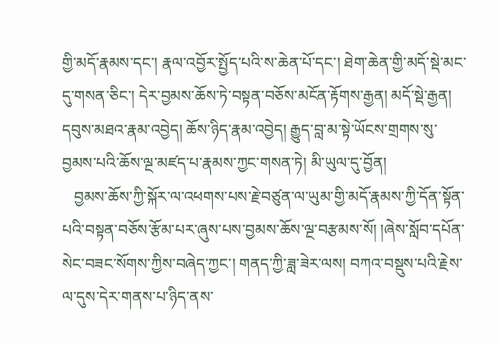གྱི་མདོ་རྣམས་དང་། རྣལ་འབྱོར་སྤྱོད་པའི་ས་ཆེན་པོ་དང་། ཐེག་ཆེན་གྱི་མདོ་སྡེ་མང་དུ་གསན་ཅིང་། དེར་བྱམས་ཆོས་ཏེ་བསྟན་བཅོས་མངོན་རྟོགས་རྒྱན། མདོ་སྡེ་རྒྱན། དབུས་མཐའ་རྣམ་འབྱེད། ཆོས་ཉིད་རྣམ་འབྱེད། རྒྱུད་བླ་མ་སྟེ་ཡོངས་གྲགས་སུ་བྱམས་པའི་ཆོས་ལྔ་མཛད་པ་རྣམས་ཀྱང་གསན་ཏེ། མི་ཡུལ་དུ་བྱོན།
   བྱམས་ཆོས་ཀྱི་སྐོར་ལ་འཕགས་པས་རྗེ་བཙུན་ལ་ཡུམ་གྱི་མདོ་རྣམས་ཀྱི་དོན་སྟོན་པའི་བསྟན་བཅོས་རྩོམ་པར་ཞུས་པས་བྱམས་ཆོས་ལྔ་བརྩམས་སོ། །ཞེས་སློབ་དཔོན་སེང་བཟང་སོགས་ཀྱིས་བཞེད་ཀྱང་། གནད་ཀྱི་ཟླ་ཟེར་ལས། བཀའ་བསྡུས་པའི་རྗེས་ལ་དུས་དེར་གནས་པ་ཉིད་ནས་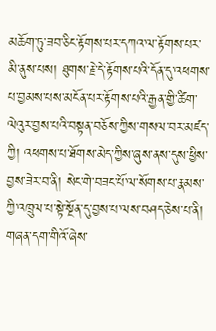མཆོག་ཏུ་ཟབ་ཅིང་རྟོགས་པར་དཀའ་ལ་རྟོགས་པར་མི་ནུས་པས། ཐུགས་རྗེ་དེ་རྟོགས་པའི་དོན་དུ་འཕགས་པ་བྱམས་པས་མངོན་པར་རྟོགས་པའི་རྒྱན་གྱི་ཚིག་ལེའུར་བྱས་པའི་བསྟན་བཅོས་ཀྱིས་གསལ་བར་མཛད་ཀྱི། འཕགས་པ་ཐོགས་མེད་ཀྱིས་ཞུས་ནས་དུས་ཕྱིས་བྱས་ཟེར་བ་ནི། སེང་གེ་བཟང་པོ་ལ་སོགས་པ་རྣམས་ཀྱི་འཁྲུལ་པ་སྟེ་སྔོན་དུ་བྱས་པ་ལས་བཤད་ཅེས་པ་ནི། གཞན་དག་གིའོ་ཞེས་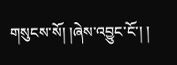གསུངས་སོ། །ཞེས་འབྱུང་ངོ་། །